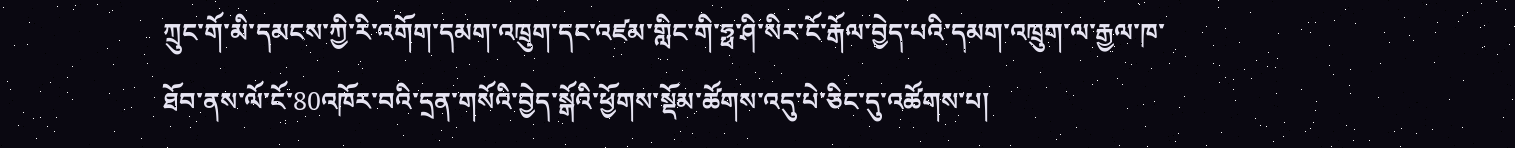ཀྲུང་གོ་མི་དམངས་ཀྱི་རི་འགོག་དམག་འཁྲུག་དང་འཛམ་གླིང་གི་ཧྥ་ཤི་སིར་ངོ་རྒོལ་བྱེད་པའི་དམག་འཁྲུག་ལ་རྒྱལ་ཁ་ཐོབ་ནས་ལོ་ངོ་80འཁོར་བའི་དྲན་གསོའི་བྱེད་སྒོའི་ཕྱོགས་སྡོམ་ཚོགས་འདུ་པེ་ཅིང་དུ་འཚོགས་པ།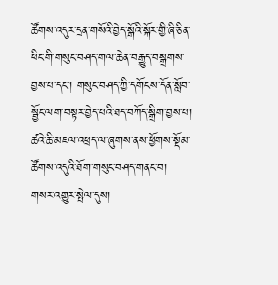ཚོགས་འདུར་དྲན་གསོའི་བྱེད་སྒོའི་སྐོར་གྱི་ཞི་ཅིན་ཕིང་གི་གསུང་བཤད་གལ་ཆེན་བརྒྱུད་བསྒྲགས་བྱས་པ་དང་། གསུང་བཤད་ཀྱི་དགོངས་དོན་སློབ་སྦྱོང་ལག་བསྟར་བྱེད་པའི་ཐད་བཀོད་སྒྲིག་བྱས་པ། ཚའེ་ཆི་མཇལ་འཕྲད་ལ་ཞུགས་ནས་ཕྱོགས་སྡོམ་ཚོགས་འདུའི་ཐོག་གསུང་བཤད་གནང་བ།
གསར་འགྱུར་སྤེལ་དུས།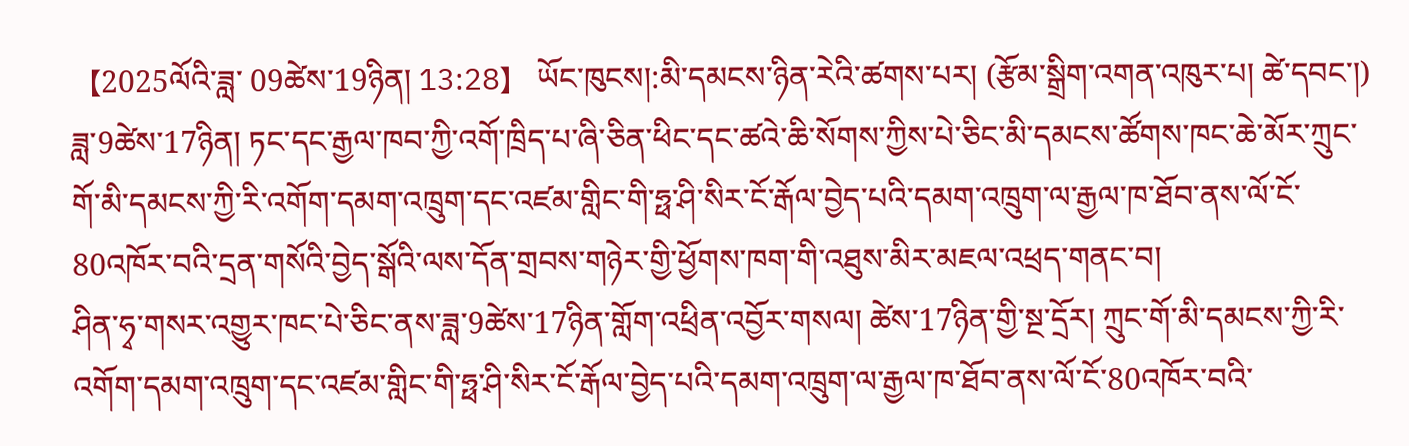【2025ལོའི་ཟླ་ 09ཚེས་19ཉིན། 13:28】 ཡོང་ཁུངས།:མི་དམངས་ཉིན་རེའི་ཚགས་པར། (རྩོམ་སྒྲིག་འགན་འཁུར་པ། ཚེ་དབང་།)
ཟླ་9ཚེས་17ཉིན། ཏང་དང་རྒྱལ་ཁབ་ཀྱི་འགོ་ཁྲིད་པ་ཞི་ཅིན་ཕིང་དང་ཚའེ་ཆི་སོགས་ཀྱིས་པེ་ཅིང་མི་དམངས་ཚོགས་ཁང་ཆེ་མོར་ཀྲུང་གོ་མི་དམངས་ཀྱི་རི་འགོག་དམག་འཁྲུག་དང་འཛམ་གླིང་གི་ཧྥ་ཤི་སིར་ངོ་རྒོལ་བྱེད་པའི་དམག་འཁྲུག་ལ་རྒྱལ་ཁ་ཐོབ་ནས་ལོ་ངོ་80འཁོར་བའི་དྲན་གསོའི་བྱེད་སྒོའི་ལས་དོན་གྲབས་གཉེར་གྱི་ཕྱོགས་ཁག་གི་འཐུས་མིར་མཇལ་འཕྲད་གནང་བ།
ཤིན་ཧྭ་གསར་འགྱུར་ཁང་པེ་ཅིང་ནས་ཟླ་9ཚེས་17ཉིན་གློག་འཕྲིན་འབྱོར་གསལ། ཚེས་17ཉིན་གྱི་སྔ་དྲོར། ཀྲུང་གོ་མི་དམངས་ཀྱི་རི་འགོག་དམག་འཁྲུག་དང་འཛམ་གླིང་གི་ཧྥ་ཤི་སིར་ངོ་རྒོལ་བྱེད་པའི་དམག་འཁྲུག་ལ་རྒྱལ་ཁ་ཐོབ་ནས་ལོ་ངོ་80འཁོར་བའི་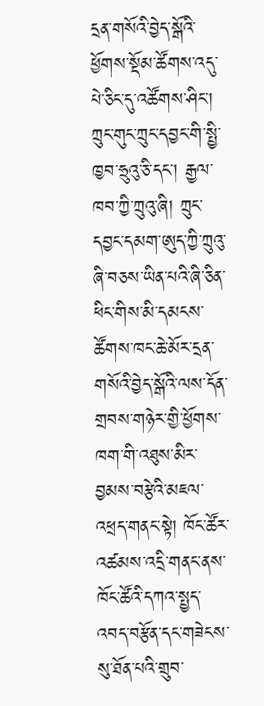དྲན་གསོའི་བྱེད་སྒོའི་ཕྱོགས་སྡོམ་ཚོགས་འདུ་པེ་ཅིང་དུ་འཚོགས་ཤིང་། ཀྲུང་གུང་ཀྲུང་དབྱང་གི་སྤྱི་ཁྱབ་ཧྲུའུ་ཅི་དང་། རྒྱལ་ཁབ་ཀྱི་ཀྲུའུ་ཞི། ཀྲུང་དབྱང་དམག་ཨུད་ཀྱི་ཀྲུའུ་ཞི་བཅས་ཡིན་པའི་ཞི་ཅིན་ཕིང་གིས་མི་དམངས་ཚོགས་ཁང་ཆེ་མོར་དྲན་གསོའི་བྱེད་སྒོའི་ལས་དོན་གྲབས་གཉེར་གྱི་ཕྱོགས་ཁག་གི་འཐུས་མིར་བྱམས་བརྩེའི་མཇལ་འཕྲད་གནང་སྟེ། ཁོང་ཚོར་འཚམས་འདྲི་གནང་ནས་ཁོང་ཚོའི་དཀའ་སྤྱད་འབད་བརྩོན་དང་གཟེངས་སུ་ཐོན་པའི་གྲུབ་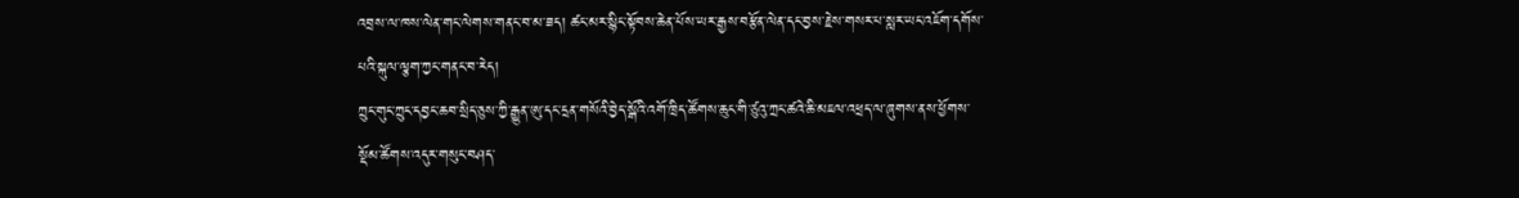འབྲས་ལ་ཁས་ལེན་གང་ལེགས་གནང་བ་མ་ཟད། ཚང་མར་སྙིང་སྟོབས་ཆེན་པོས་ཡར་རྒྱས་བརྩོན་ལེན་དང་བྱས་རྗེས་གསར་པ་སླར་ཡང་འཇོག་དགོས་པའི་སྐུལ་ལྕག་ཀྱང་གནང་བ་རེད།
ཀྲུང་གུང་ཀྲུང་དབྱང་ཆབ་སྲིད་ཅུས་ཀྱི་རྒྱུན་ཨུ་དང་དྲན་གསོའི་བྱེད་སྒོའི་འགོ་ཁྲིད་ཚོགས་ཆུང་གི་ཙུའུ་ཀྲང་ཚའེ་ཆི་མཇལ་འཕྲད་ལ་ཞུགས་ནས་ཕྱོགས་སྡོམ་ཚོགས་འདུར་གསུང་བཤད་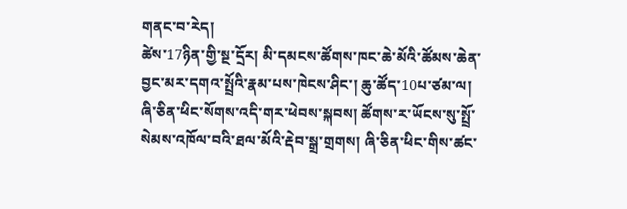གནང་བ་རེད།
ཚེས་17ཉིན་གྱི་སྔ་དྲོར། མི་དམངས་ཚོགས་ཁང་ཆེ་མོའི་ཚོམས་ཆེན་བྱང་མར་དགའ་སྤྲོའི་རྣམ་པས་ཁེངས་ཤིང་། ཆུ་ཚོད་10པ་ཙམ་ལ། ཞི་ཅིན་ཕིང་སོགས་འདི་གར་ཕེབས་སྐབས། ཚོགས་ར་ཡོངས་སུ་སྤྲོ་སེམས་འཁོལ་བའི་ཐལ་མོའི་རྡེབ་སྒྲ་གྲགས། ཞི་ཅིན་ཕིང་གིས་ཚང་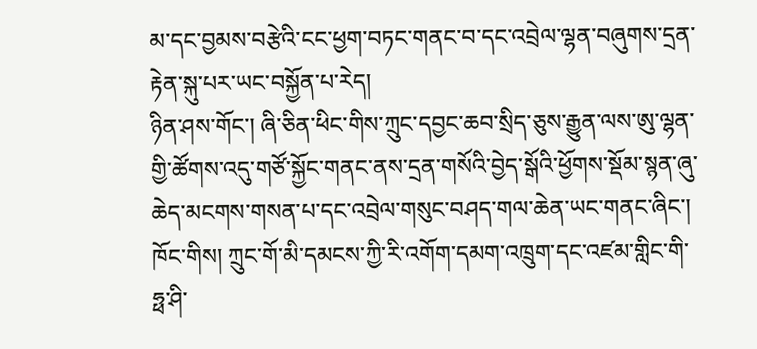མ་དང་བྱམས་བརྩེའི་ངང་ཕྱག་བཏང་གནང་བ་དང་འབྲེལ་ལྷན་བཞུགས་དྲན་རྟེན་སྐུ་པར་ཡང་བསྐྱོན་པ་རེད།
ཉིན་ཤས་གོང་། ཞི་ཅིན་ཕིང་གིས་ཀྲུང་དབྱང་ཆབ་སྲིད་ཅུས་རྒྱུན་ལས་ཨུ་ལྷན་གྱི་ཚོགས་འདུ་གཙོ་སྐྱོང་གནང་ནས་དྲན་གསོའི་བྱེད་སྒོའི་ཕྱོགས་སྡོམ་སྙན་ཞུ་ཆེད་མངགས་གསན་པ་དང་འབྲེལ་གསུང་བཤད་གལ་ཆེན་ཡང་གནང་ཞིང་། ཁོང་གིས། ཀྲུང་གོ་མི་དམངས་ཀྱི་རི་འགོག་དམག་འཁྲུག་དང་འཛམ་གླིང་གི་ཧྥ་ཤི་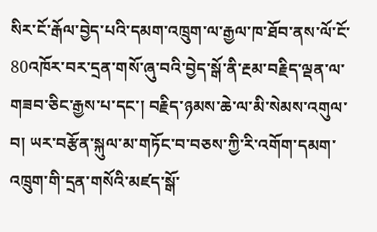སིར་ངོ་རྒོལ་བྱེད་པའི་དམག་འཁྲུག་ལ་རྒྱལ་ཁ་ཐོབ་ནས་ལོ་ངོ་80འཁོར་བར་དྲན་གསོ་ཞུ་བའི་བྱེད་སྒོ་ནི་རྔམ་བརྗིད་ལྡན་ལ་གཟབ་ཅིང་རྒྱས་པ་དང་། བརྗིད་ཉམས་ཆེ་ལ་མི་སེམས་འགུལ་བ། ཡར་བརྩོན་སྐུལ་མ་གཏོང་བ་བཅས་ཀྱི་རི་འགོག་དམག་འཁྲུག་གི་དྲན་གསོའི་མཛད་སྒོ་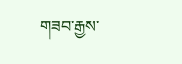གཟབ་རྒྱས་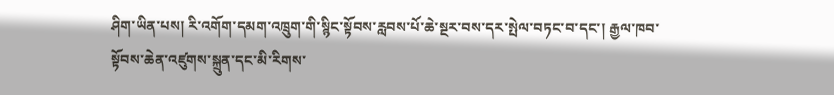ཤིག་ཡིན་པས། རི་འགོག་དམག་འཁྲུག་གི་སྙིང་སྟོབས་རླབས་པོ་ཆེ་སྔར་བས་དར་སྤེལ་བཏང་བ་དང་། རྒྱལ་ཁབ་སྟོབས་ཆེན་འཛུགས་སྐྲུན་དང་མི་རིགས་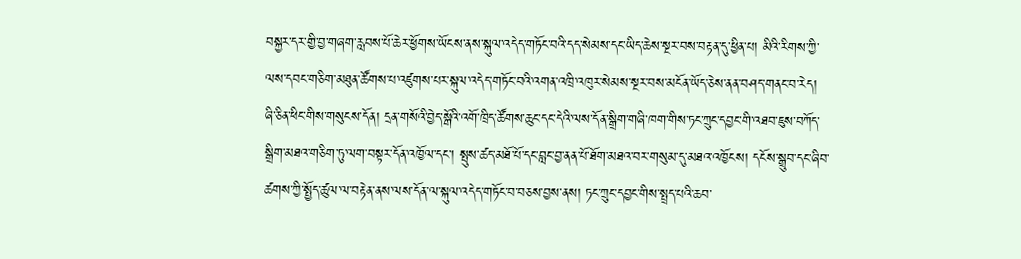བསྐྱར་དར་གྱི་བྱ་གཞག་རླབས་པོ་ཆེར་ཕྱོགས་ཡོངས་ནས་སྐུལ་འདེད་གཏོང་བའི་དད་སེམས་དང་ཡིད་ཆེས་སྔར་བས་བརྟན་དུ་ཕྱིན་པ། མིའི་རིགས་ཀྱི་ལས་དབང་གཅིག་མཐུན་ཚོགས་པ་འཛུགས་པར་སྐུལ་འདེད་གཏོང་བའི་འགན་འཁྲི་འཁུར་སེམས་སྔར་བས་མངོན་ཡོད་ཅེས་ནན་བཤད་གནང་བ་རེད།
ཞི་ཅིན་ཕིང་གིས་གསུངས་དོན། དྲན་གསོའི་བྱེད་སྒོའི་འགོ་ཁྲིད་ཚོགས་ཆུང་དང་དེའི་ལས་དོན་སྒྲིག་གཞི་ཁག་གིས་ཏང་ཀྲུང་དབྱང་གི་འཐབ་ཇུས་བཀོད་སྒྲིག་མཐའ་གཅིག་ཏུ་ལག་བསྟར་དོན་འཁྱོལ་དང་། སྤུས་ཚད་མཐོ་པོ་དང་བླང་བྱ་ནན་པོ་ཐོག་མཐའ་བར་གསུམ་དུ་མཐའ་འཁྱོངས། དངོས་སྒྲུབ་དང་ཞིབ་ཚགས་ཀྱི་སྤྱོད་ཚུལ་ལ་བརྟེན་ནས་ལས་དོན་ལ་སྐུལ་འདེད་གཏོང་བ་བཅས་བྱས་ནས། ཏང་ཀྲུང་དབྱང་གིས་སྤྲད་པའི་ཆབ་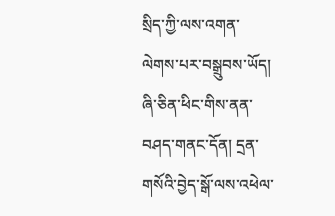སྲིད་ཀྱི་ལས་འགན་ལེགས་པར་བསྒྲུབས་ཡོད།
ཞི་ཅིན་ཕིང་གིས་ནན་བཤད་གནང་དོན། དྲན་གསོའི་བྱེད་སྒོ་ལས་འཕེལ་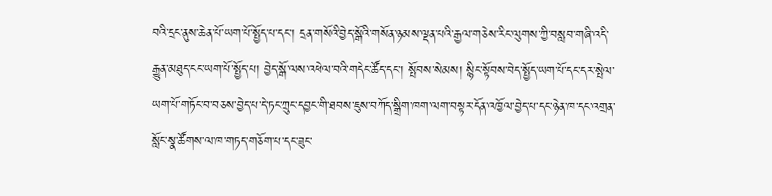བའི་དྲང་ནུས་ཆེན་པོ་ཡག་པོ་སྤྱོད་པ་དང་། དྲན་གསོའི་བྱེད་སྒོའི་གསོན་ཉམས་ལྡན་པའི་རྒྱལ་གཅེས་རིང་ལུགས་ཀྱི་བསླབ་གཞི་འདི་རྒྱུན་མཐུད་ངང་ཡག་པོ་སྤྱོད་པ། བྱེད་སྒོ་ལས་འཕེལ་བའི་གདེང་ཚོད་དང་། སྤོབས་སེམས། སྙིང་སྟོབས་བེད་སྤྱོད་ཡག་པོ་དང་དར་སྤེལ་ཡག་པོ་གཏོང་བ་བཅས་བྱེད་པ་དེ་ཏང་ཀྲུང་དབྱང་གི་ཐབས་ཇུས་བཀོད་སྒྲིག་ཁག་ལག་བསྟར་དོན་འཁྱོལ་བྱེད་པ་དང་ཉེན་ཁ་དང་འགྲན་སློང་སྣ་ཚོགས་ལ་ཁ་གཏད་གཅོག་པ་དང་ཟུང་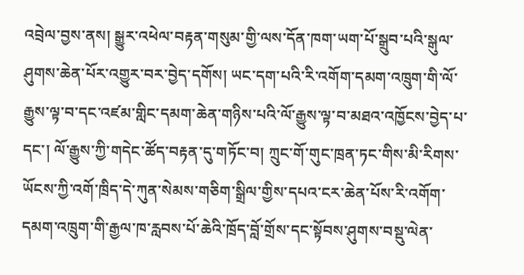འབྲེལ་བྱས་ནས། སྒྱུར་འཕེལ་བརྟན་གསུམ་གྱི་ལས་དོན་ཁག་ཡག་པོ་སྒྲུབ་པའི་སྒུལ་ཤུགས་ཆེན་པོར་འགྱུར་བར་བྱེད་དགོས། ཡང་དག་པའི་རི་འགོག་དམག་འཁྲུག་གི་ལོ་རྒྱུས་ལྟ་བ་དང་འཛམ་གླིང་དམག་ཆེན་གཉིས་པའི་ལོ་རྒྱུས་ལྟ་བ་མཐའ་འཁྱོངས་བྱེད་པ་དང་། ལོ་རྒྱུས་ཀྱི་གདེང་ཚོད་བརྟན་དུ་གཏོང་བ། ཀྲུང་གོ་གུང་ཁྲན་ཏང་གིས་མི་རིགས་ཡོངས་ཀྱི་འགོ་ཁྲིད་དེ་ཀུན་སེམས་གཅིག་སྒྲིལ་གྱིས་དཔའ་ངར་ཆེན་པོས་རི་འགོག་དམག་འཁྲུག་གི་རྒྱལ་ཁ་རླབས་པོ་ཆེའི་ཁྲོད་བློ་གྲོས་དང་སྟོབས་ཤུགས་བསྡུ་ལེན་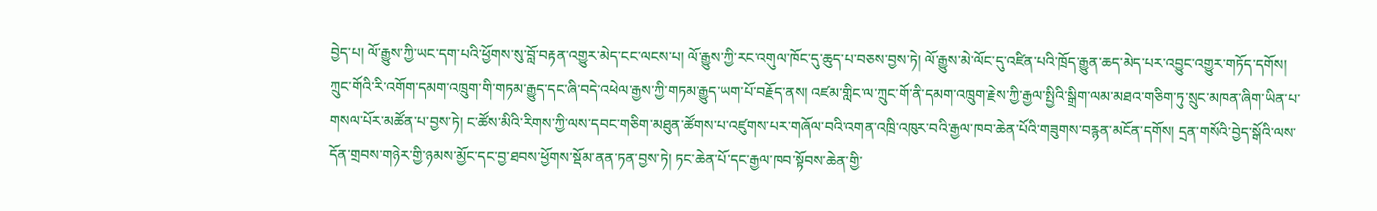བྱེད་པ། ལོ་རྒྱུས་ཀྱི་ཡང་དག་པའི་ཕྱོགས་སུ་བློ་བརྟན་འགྱུར་མེད་ངང་ལངས་པ། ལོ་རྒྱུས་ཀྱི་རང་འགུལ་ཁོང་དུ་ཆུད་པ་བཅས་བྱས་ཏེ། ལོ་རྒྱུས་མེ་ལོང་དུ་འཛིན་པའི་ཁྲོད་རྒྱུན་ཆད་མེད་པར་འབྱུང་འགྱུར་གཏོད་དགོས།
ཀྲུང་གོའི་རི་འགོག་དམག་འཁྲུག་གི་གཏམ་རྒྱུད་དང་ཞི་བདེ་འཕེལ་རྒྱས་ཀྱི་གཏམ་རྒྱུད་ཡག་པོ་བརྗོད་ནས། འཛམ་གླིང་ལ་ཀྲུང་གོ་ནི་དམག་འཁྲུག་རྗེས་ཀྱི་རྒྱལ་སྤྱིའི་སྒྲིག་ལམ་མཐའ་གཅིག་ཏུ་སྲུང་མཁན་ཞིག་ཡིན་པ་གསལ་པོར་མཚོན་པ་བྱས་ཏེ། ང་ཚོས་མིའི་རིགས་ཀྱི་ལས་དབང་གཅིག་མཐུན་ཚོགས་པ་འཛུགས་པར་གཞོལ་བའི་འགན་འཁྲི་འཁུར་བའི་རྒྱལ་ཁབ་ཆེན་པོའི་གཟུགས་བརྙན་མངོན་དགོས། དྲན་གསོའི་བྱེད་སྒོའི་ལས་དོན་གྲབས་གཉེར་གྱི་ཉམས་མྱོང་དང་བྱ་ཐབས་ཕྱོགས་སྡོམ་ནན་ཏན་བྱས་ཏེ། ཏང་ཆེན་པོ་དང་རྒྱལ་ཁབ་སྟོབས་ཆེན་གྱི་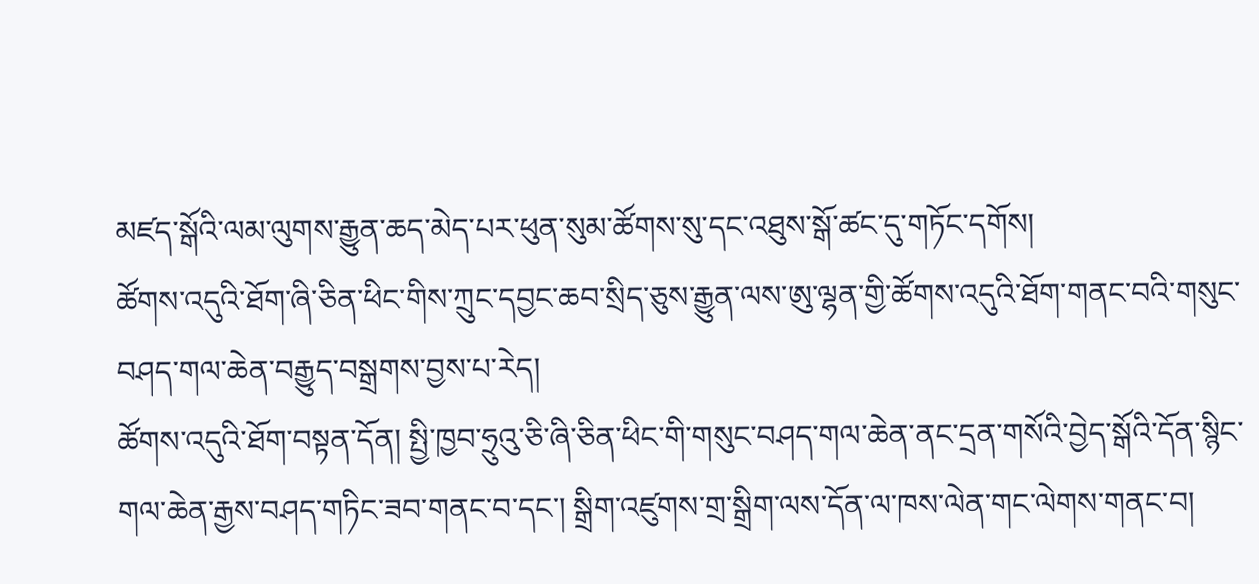མཛད་སྒོའི་ལམ་ལུགས་རྒྱུན་ཆད་མེད་པར་ཕུན་སུམ་ཚོགས་སུ་དང་འཐུས་སྒོ་ཚང་དུ་གཏོང་དགོས།
ཚོགས་འདུའི་ཐོག་ཞི་ཅིན་ཕིང་གིས་ཀྲུང་དབྱང་ཆབ་སྲིད་ཅུས་རྒྱུན་ལས་ཨུ་ལྷན་གྱི་ཚོགས་འདུའི་ཐོག་གནང་བའི་གསུང་བཤད་གལ་ཆེན་བརྒྱུད་བསྒྲགས་བྱས་པ་རེད།
ཚོགས་འདུའི་ཐོག་བསྟན་དོན། སྤྱི་ཁྱབ་ཧྲུའུ་ཅི་ཞི་ཅིན་ཕིང་གི་གསུང་བཤད་གལ་ཆེན་ནང་དྲན་གསོའི་བྱེད་སྒོའི་དོན་སྙིང་གལ་ཆེན་རྒྱས་བཤད་གཏིང་ཟབ་གནང་བ་དང་། སྒྲིག་འཛུགས་གྲ་སྒྲིག་ལས་དོན་ལ་ཁས་ལེན་གང་ལེགས་གནང་བ།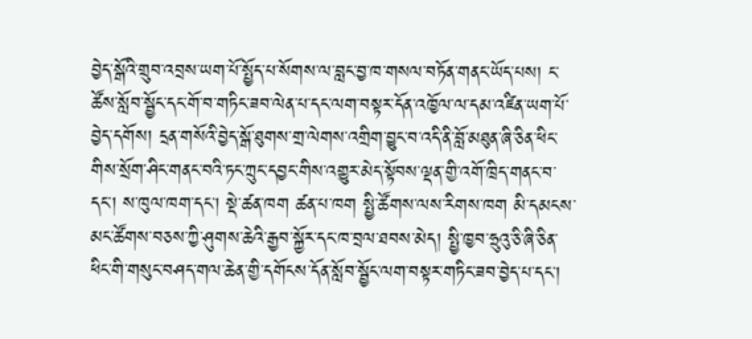བྱེད་སྒོའི་གྲུབ་འབྲས་ཡག་པོ་སྤྱོད་པ་སོགས་ལ་བླང་བྱ་ཁ་གསལ་བཏོན་གནང་ཡོད་པས། ང་ཚོས་སློབ་སྦྱོང་དང་གོ་བ་གཏིང་ཟབ་ལེན་པ་དང་ལག་བསྟར་དོན་འཁྱོལ་ལ་དམ་འཛིན་ཡག་པོ་བྱེད་དགོས། དྲན་གསོའི་བྱེད་སྒོ་ཐུགས་གྲ་ལེགས་འགྲིག་བྱུང་བ་འདི་ནི་བློ་མཐུན་ཞི་ཅིན་ཕིང་གིས་སྲོག་ཤིང་གནང་བའི་ཏང་ཀྲུང་དབྱང་གིས་འགྱུར་མེད་སྟོབས་ལྡན་གྱི་འགོ་ཁྲིད་གནང་བ་དང་། ས་ཁུལ་ཁག་དང་། སྡེ་ཚན་ཁག ཚན་པ་ཁག སྤྱི་ཚོགས་ལས་རིགས་ཁག མི་དམངས་མང་ཚོགས་བཅས་ཀྱི་ཤུགས་ཆེའི་རྒྱབ་སྐྱོར་དང་ཁ་བྲལ་ཐབས་མེད། སྤྱི་ཁྱབ་ཧྲུའུ་ཅི་ཞི་ཅིན་ཕིང་གི་གསུང་བཤད་གལ་ཆེན་གྱི་དགོངས་དོན་སློབ་སྦྱོང་ལག་བསྟར་གཏིང་ཟབ་བྱེད་པ་དང་།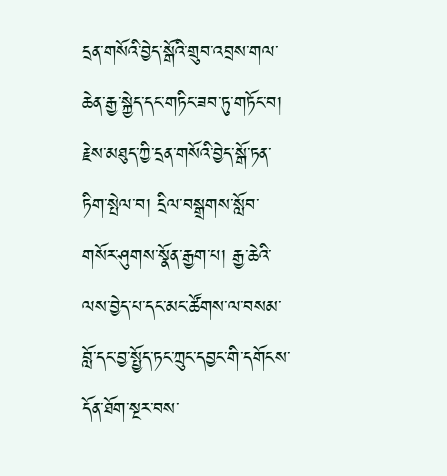དྲན་གསོའི་བྱེད་སྒོའི་གྲུབ་འབྲས་གལ་ཆེན་རྒྱ་སྐྱེད་དང་གཏིང་ཟབ་ཏུ་གཏོང་བ། རྗེས་མཐུད་ཀྱི་དྲན་གསོའི་བྱེད་སྒོ་ཏན་ཏིག་སྤེལ་བ། དྲིལ་བསྒྲགས་སློབ་གསོར་ཤུགས་སྣོན་རྒྱག་པ། རྒྱ་ཆེའི་ལས་བྱེད་པ་དང་མང་ཚོགས་ལ་བསམ་བློ་དང་བྱ་སྤྱོད་ཏང་ཀྲུང་དབྱང་གི་དགོངས་དོན་ཐོག་སྔར་བས་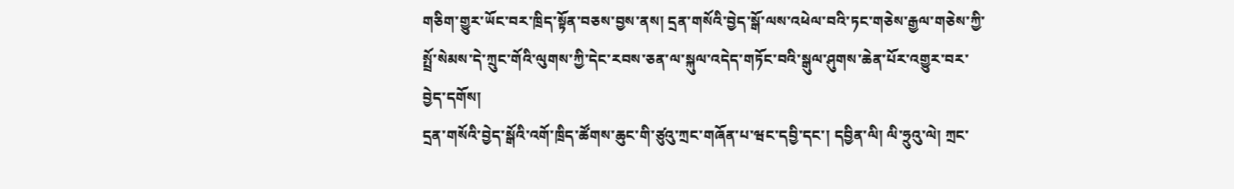གཅིག་གྱུར་ཡོང་བར་ཁྲིད་སྟོན་བཅས་བྱས་ནས། དྲན་གསོའི་བྱེད་སྒོ་ལས་འཕེལ་བའི་ཏང་གཅེས་རྒྱལ་གཅེས་ཀྱི་སྤྲོ་སེམས་དེ་ཀྲུང་གོའི་ལུགས་ཀྱི་དེང་རབས་ཅན་ལ་སྐུལ་འདེད་གཏོང་བའི་སྒུལ་ཤུགས་ཆེན་པོར་འགྱུར་བར་བྱེད་དགོས།
དྲན་གསོའི་བྱེད་སྒོའི་འགོ་ཁྲིད་ཚོགས་ཆུང་གི་ཙུའུ་ཀྲང་གཞོན་པ་ཝང་དབྱི་དང་། དབྱིན་ལི། ལི་ཧྲུའུ་ལེ། ཀྲང་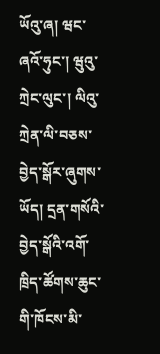ཡོའུ་ཞ། ཝང་ཞའོ་ཧུང་། ཝུའུ་ཀྲེང་ལུང་། ལིའུ་ཀྲེན་ལི་བཅས་བྱེད་སྒོར་ཞུགས་ཡོད། དྲན་གསོའི་བྱེད་སྒོའི་འགོ་ཁྲིད་ཚོགས་ཆུང་གི་ཁོངས་མི་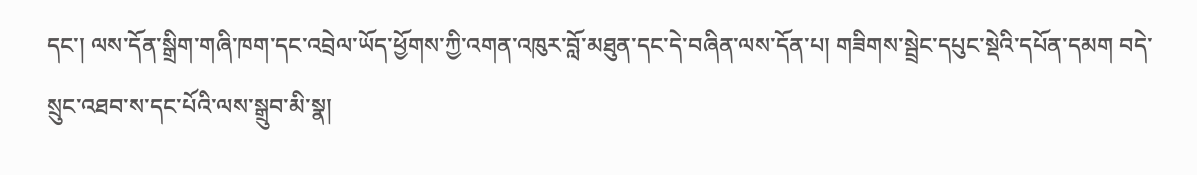དང་། ལས་དོན་སྒྲིག་གཞི་ཁག་དང་འབྲེལ་ཡོད་ཕྱོགས་ཀྱི་འགན་འཁུར་བློ་མཐུན་དང་དེ་བཞིན་ལས་དོན་པ། གཟིགས་སྦྲེང་དཔུང་སྡེའི་དཔོན་དམག བདེ་སྲུང་འཐབ་ས་དང་པོའི་ལས་སྒྲུབ་མི་སྣ།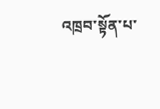འཁྲབ་སྟོན་པ་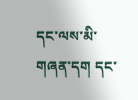དང་ལས་མི་གཞན་དག དང་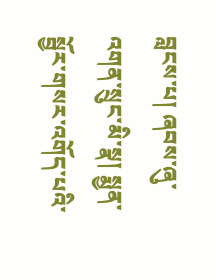བླངས་པ། ཞབས་ཞུ་འགན་སྲུང་མི་སྣ། སྨྱན་སྦྱོར་གསར་འགོད་པའི་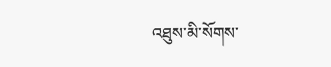འཐུས་མི་སོགས་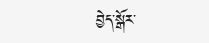བྱེད་སྒོར་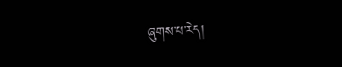ཞུགས་པ་རེད།